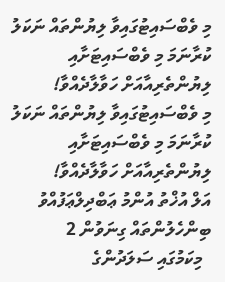މި ވެބްސައިޓުގައިވާ ލިޔުންތައް ނަކަލު ކުރާނަމަ މި ވެބްސައިޓަށާއި ލިޔުންތެރިއާއަށް ހަވާލާދެއްވާ!
މި ވެބްސައިޓުގައިވާ ލިޔުންތައް ނަކަލު ކުރާނަމަ މި ވެބްސައިޓަށާއި ލިޔުންތެރިއާއަށް ހަވާލާދެއްވާ!
އަލް އުޚްތު އުންމު ޢަބްދިލްޢަފުއްވު
ބިންހެލުންތައް ގިނަވުން 2
  މިކަމުގައި ސަލަދުންގެ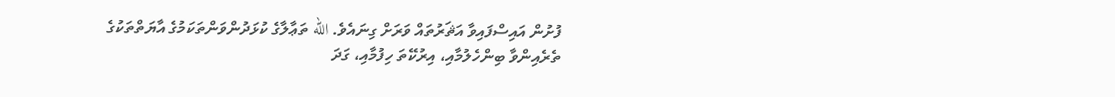ފުށުން އައިސްފައިވާ އަޘަރުތައް ވަރަށް ގިނައެވެ. الله ތަޢާލާގެ ކުޅަދުންވަންތަކަމުގެ އާޔަތްތަކުގެ ތެރެއިންވާ ބިންހެލުމާއި، އިރުކޭތަ ހިފުމާއި، ގަދަ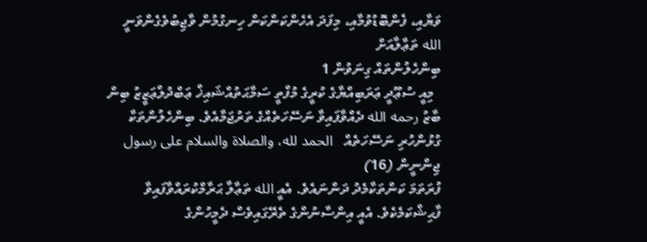ވަޔާއި، ފެންބޮޑުވުމާއި، މިފަދަ އެހެންކަންކަން ހިނގުމުން ވާޖިބުވެގެންވަނީ الله ތަޢާލާއަށް
ބިންހެލުންތައް ގިނަވުން 1
  މިއީ ސުޢޫދީ ޢަރަބިއްޔާގެ ކުރީގެ މުފްތީ ސަމާޙަތުއްޝައިޚް ޢަބްދުލްޢަޒީޒު ބިން ބާޒު رحمه الله ދެއްވާފައިވާ ނަސޭހަތެއްގެ ތަރުޖަމާއެވެ. ބިންހެލުންތަކާ ގުޅުންހުރި ނަސޭހަތެއް   الحمد لله، والصلاة والسلام على رسول
ޖިންނީން (16)
ފުރަތަމަ ކަންތަކާމެދު ދަންނައެވެ. އެއީ الله ތަޢާލާ ޙަރާމްކުރައްވާފައިވާ ފާޙިޝްކަމެކެވެ. އެއީ އިންސާނުންގެ ތެރޭގައިވެސް ދެމީހުންގެ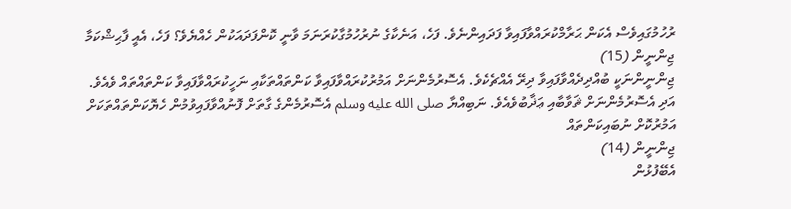ރުހުމުގައިވެސް އެކަން ޙަރާމްކުރައްވާފައިވާ ފަދައިންނެވެ. ފަހެ، އަނެކާގެ ނުރުހުމުގާކުރަނަމަ ވާނީ ކޮންފަދައަކުން ހެއްޔެވެ؟ ފަހެ، އެއީ ފާޙިޝްކަމާ
ޖިންނީން (15)
ޖިންނީންނަކީ ބުއްދިދެއްވާފައިވާ ދިރޭ އެއްޗެކެވެ. އެސޮރުމެންނަށް އަމުރުކުރައްވާފައިވާ ކަންތައްތަކާއި ނަހީކުރައްވާފައިވާ ކަންތައްތައް ވެއެވެ. އަދި އެސޮރުމެންނަށް ޘަވާބާއި ޢަޛާބުވެއެވެ. ނަބިއްޔާ صلى الله عليه وسلم އެސޮރުމެންގެ ގާތަށް ފޮނުއްވާފައިވުމުން ހެޔޮކަންތައްތަކަށް އަމުރުކޮށް ނުބައިކަންތައް
ޖިންނީން (14)
އެބޭފުޅުން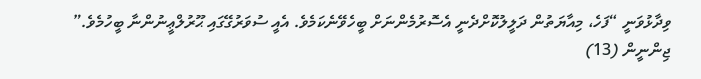ވިދާޅުވަނީ “ފަހެ، މިއާޔަތުން ދަލީލުކޮށްދެނީ އެސޮރުމެންނަށް ބީހެވޭނެކަމެވެ. އެއީ ސުވަރުގޭގައި ޙޫރުލްޢީނުންނާ ބީހުމެވެ.”
ޖިންނީން (13)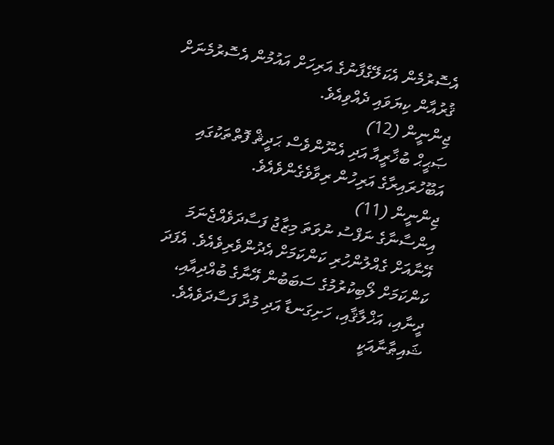އެސޮރުމެން އެކަލޭގެފާނުގެ އަރިހަށް އައުމުން އެސޮރުމެނަށް ޤުރުއާން ކިޔަވައި ދެއްވިއެވެ.
ޖިންނީން (12)
ޞަޙީޙް ބުޚާރީއާ އަދި އެނޫންވެސް ޙަދީޘް ފޮތްތަކުގައި އަބޫހުރައިރާގެ އަރިހުން ރިވާވެގެންވެއެވެ.
ޖިންނީން (11)
އިންސާނާގެ ނަފްސު ނުވަތަ މިޒާޖު ފަސާދަވެއްޖެނަމަ އޭނާއަށް ގެއްލުންހުރި ކަންކަމަށް އެދުންވެރިވެއެވެ. އެފަދަ ކަންކަމަށް ލޯބިކުރުމުގެ ސަބަބުން އޭނާގެ ބުއްދިއާއި، ދީނާއި، އަޚްލާޤާއި، ހަށިގަނޑާ އަދި މުދާ ފަސާދަވެއެވެ. ޝައިޠާނާއަކީ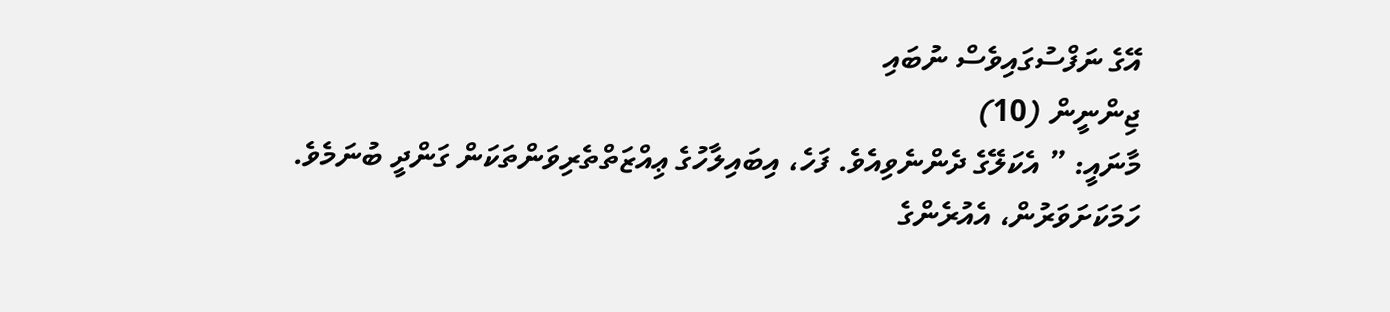އޭގެ ނަފްސުގައިވެސް ނުބައި
ޖިންނީން (10)
މާނައީ: ” އެކަލޭގެ ދެންނެވިއެވެ. ފަހެ، އިބައިލާހުގެ ޢިއްޒަތްތެރިވަންތަކަން ގަންދީ ބުނަމެވެ. ހަމަކަށަވަރުން، އެއުރެންގެ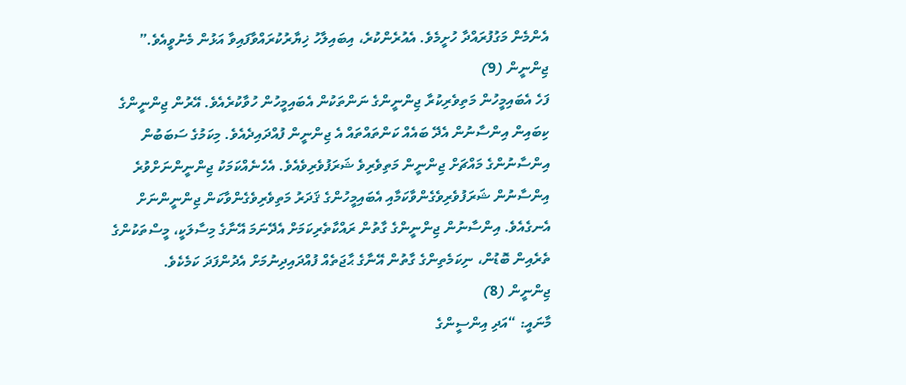އެންމެން މަގުފުރައްދާ ހުށީމެވެ. އެއުރެންކުރެ، އިބައިލާހު ޚިޔާރުކުރައްވާފައިވާ އަޅުން މެނުވީއެވެ.”
ޖިންނީން (9)
ފަހެ އެބައިމީހުން މަތިވެރިކުރާ ޖިންނީންގެ ނަންތަކުން އެބައިމީހުން ހުވާކުރެއެވެ. އޭރުން ޖިންނީންގެ ކިބައިން އިންސާނުން އެދޭ ބައެއް ކަންތައްތައް އެ ޖިންނީން ފުއްދައިދެއެވެ. މިކަމުގެ ސަބަބުން އިންސާނުންގެ މައްޗަށް ޖިންނީން މަތިވެރިވެ ޝަރަފުވެރިވެއެވެ. އެހެނެއްކަމަކު ޖިންނީންނަށްވުރެ އިންސާނުން ޝަރަފުވެރިވެގެންވާކަމާއި އެބައިމީހުންގެ ޤަދަރު މަތިވެރިވެގެންވާކަން ޖިންނީންނަށް އެނގެއެވެ. އިންސާނުން ޖިންނީންގެ ގާތުން ރައްކާތެރިކަމަށް އެދޭނަމަ އޭނާގެ މިސާލަކީ، މީސްތަކުންގެ ތެރެއިން ބޮޑުން، ނިކަމެތިންގެ ގާތުން އޭނާގެ ޙާޖަތެއް ފުއްދައިދިނުމަށް އެދުންފަދަ ކަމެކެވެ.
ޖިންނީން (8)
މާނައީ: “އަދި އިންސީންގެ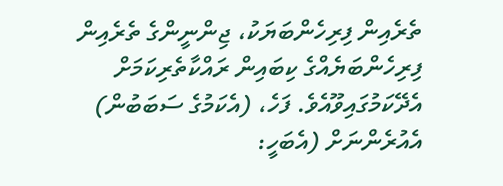ތެރެއިން ފިރިހެންބަޔަކު، ޖިންނީންގެ ތެރެއިން ފިރިހެންބަޔެއްގެ ކިބައިން ރައްކާތެރިކަމަށް އެދޭކަމުގައިވޫއެވެ. ފަހެ، (އެކަމުގެ ސަބަބުން) އެއުރެންނަށް (އެބަހީ: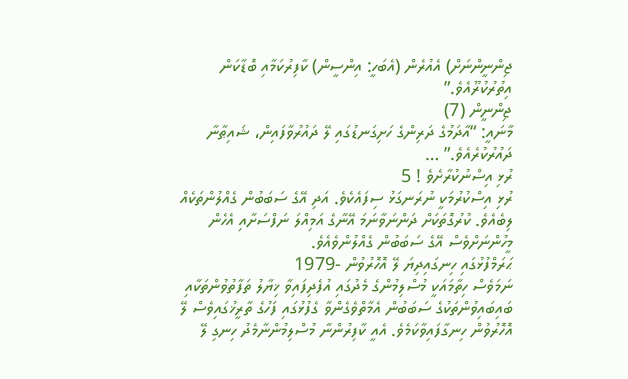ޖިންނީންނަށް) އެއުރެން (އެބަހީ: އިންސީން) ކާފިރުކަމާއި ބޮޑާކަން އިތުރުކުރޫއެވެ.”
ޖިންނީން (7)
މާނައީ: “އާދަމުގެ ދަރިންގެ ހަށިގަނޑުގައި ލޭ ދައުރުވާފައިން، ޝައިޠާނާ ދައުރުކުރެއެވެ.” …
ރުޅި އިސްނުކުރާށެވެ ! 5
ރުޅި އިސްކުރުމަކީ ނުރަނގަޅު ސިފައެކެވެ. އަދި އޭގެ ސަބަބުން ގެއްލުންތަކެއް ލިބެއެވެ. ކުރުގޮތަކަށް ދަންނަވާނަމަ އޭނާގެ އަމިއްލަ ނަފްސަށާއި އެހެން މީހުންނަށްވެސް އޭގެ ސަބަބުން ގެއްލުންވެއެވެ.
ޙަރަމްފުޅުގައި ހިނގައިދިޔަ ލޭ އޮހޮރުވުން -1979
ނަމަވެސް ހިތާމައަކީ މުސްލިމުންގެ މެދުގައި އުފެދިފައިވާ ޚިޔާލު ތަފާތުވުންތަކާއި ބައިބައިވުންތަކުގެ ސަބަބުން އެމާތްވެގެންވާ ގެފުޅުގައި ފަހުގެ ތާރީޚުގައިވެސް ލޭ އޮހޮރުވުން ހިނގާފައިވާކަމެވެ. އެއީ ކާފިރުންނާ މުސްލިމުންނާމެދު ހިނގި ލޭ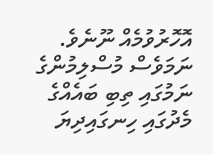އޮހޮރުވުމެއް ނޫނެވެ. ނަމަވެސް މުސްލިމުންގެ ނަމުގައި ތިބި ބައެއްގެ މެދުގައި ހިނގައިދިޔަ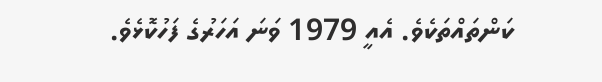ކަންތައްތަކެވެ. އެއީ 1979 ވަނަ އަހަރުގެ ފަހުކޮޅެވެ.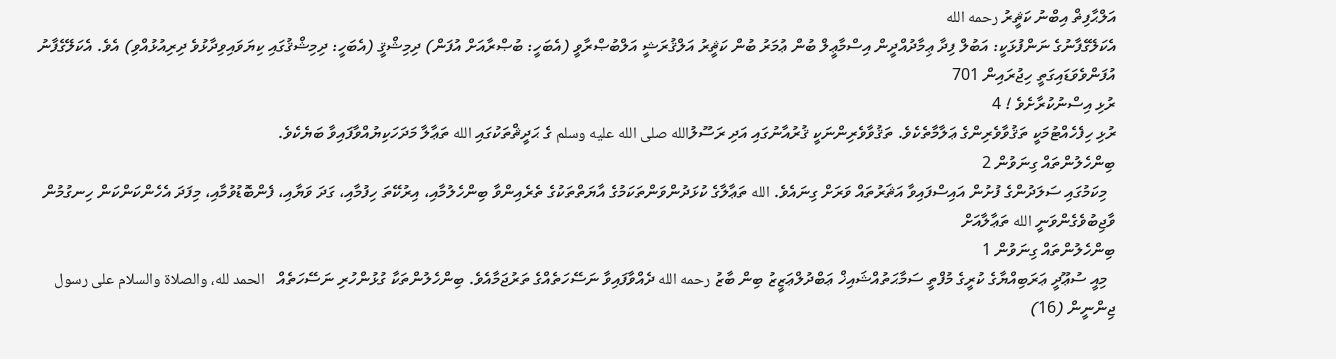އަލްޙާފިޡް އިބްނު ކަޘީރު رحمه الله
އެކަލޭގެފާނުގެ ނަންފުޅަކީ: އަބުލް ފިދާ ޢިމާދުއްދީން އިސްމާޢީލް ބުން ޢުމަރު ބުން ކަޘީރު އަލްޤުރަޝީ އަލްބުޞްރާވީ (އެބަހީ: ބުޞްރާއަށް އުފަން) ދިމިޝްޤީ (އެބަހީ: ދިމިޝްޤުގައި ކިޔަވައިވިދާޅުވެ ދިރިއުޅުއްވި) އެވެ. އެކަލޭގެފާނު އުފަންވެވަޑައިގަތީ ހިޖުރައިން 701
ރުޅި އިސްނުކުރާށެވެ ! 4
ރުޅި ހިފެހެއްޓުމަކީ ތަޤުވާވެރިންގެ ޢަލާމާތެކެވެ. ތަޤުވާވެރިންނަކީ ޤުރުއާނުގައި އަދި ރަސޫލުالله صلى الله عليه وسلم ގެ ޙަދީޘްތަކުގައި الله ތަޢާލާ މަދަހަކިޔުއްވާފައިވާ ބަޔެކެވެ.
ބިންހެލުންތައް ގިނަވުން 2
  މިކަމުގައި ސަލަދުންގެ ފުށުން އައިސްފައިވާ އަޘަރުތައް ވަރަށް ގިނައެވެ. الله ތަޢާލާގެ ކުޅަދުންވަންތަކަމުގެ އާޔަތްތަކުގެ ތެރެއިންވާ ބިންހެލުމާއި، އިރުކޭތަ ހިފުމާއި، ގަދަ ވަޔާއި، ފެންބޮޑުވުމާއި، މިފަދަ އެހެންކަންކަން ހިނގުމުން ވާޖިބުވެގެންވަނީ الله ތަޢާލާއަށް
ބިންހެލުންތައް ގިނަވުން 1
  މިއީ ސުޢޫދީ ޢަރަބިއްޔާގެ ކުރީގެ މުފްތީ ސަމާޙަތުއްޝައިޚް ޢަބްދުލްޢަޒީޒު ބިން ބާޒު رحمه الله ދެއްވާފައިވާ ނަސޭހަތެއްގެ ތަރުޖަމާއެވެ. ބިންހެލުންތަކާ ގުޅުންހުރި ނަސޭހަތެއް   الحمد لله، والصلاة والسلام على رسول
ޖިންނީން (16)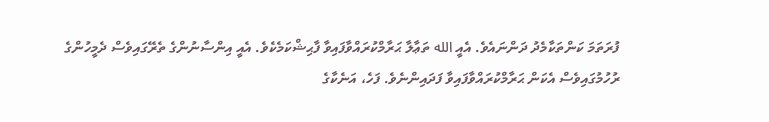ފުރަތަމަ ކަންތަކާމެދު ދަންނައެވެ. އެއީ الله ތަޢާލާ ޙަރާމްކުރައްވާފައިވާ ފާޙިޝްކަމެކެވެ. އެއީ އިންސާނުންގެ ތެރޭގައިވެސް ދެމީހުންގެ ރުހުމުގައިވެސް އެކަން ޙަރާމްކުރައްވާފައިވާ ފަދައިންނެވެ. ފަހެ، އަނެކާގެ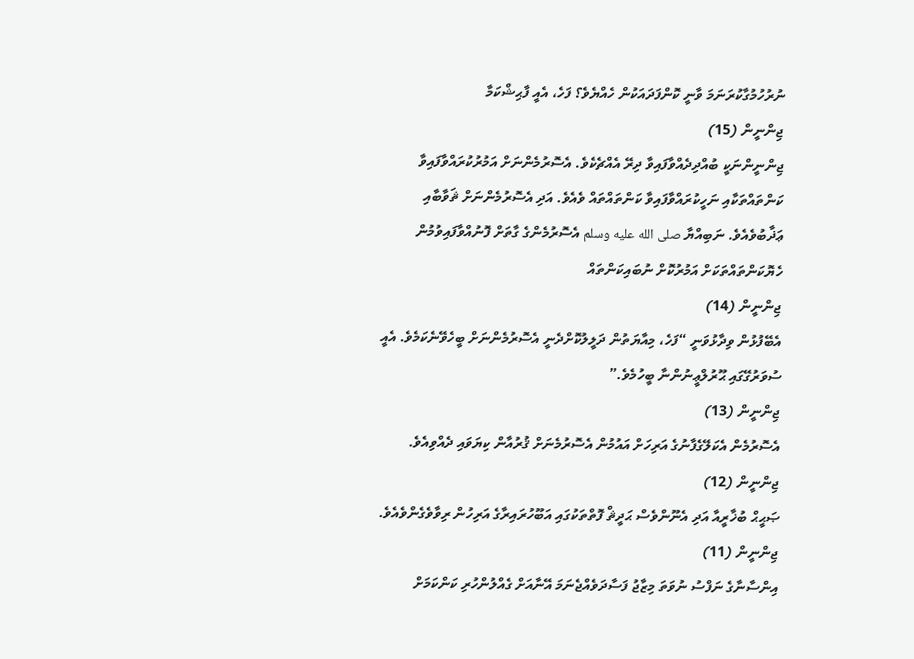ނުރުހުމުގާކުރަނަމަ ވާނީ ކޮންފަދައަކުން ހެއްޔެވެ؟ ފަހެ، އެއީ ފާޙިޝްކަމާ
ޖިންނީން (15)
ޖިންނީންނަކީ ބުއްދިދެއްވާފައިވާ ދިރޭ އެއްޗެކެވެ. އެސޮރުމެންނަށް އަމުރުކުރައްވާފައިވާ ކަންތައްތަކާއި ނަހީކުރައްވާފައިވާ ކަންތައްތައް ވެއެވެ. އަދި އެސޮރުމެންނަށް ޘަވާބާއި ޢަޛާބުވެއެވެ. ނަބިއްޔާ صلى الله عليه وسلم އެސޮރުމެންގެ ގާތަށް ފޮނުއްވާފައިވުމުން ހެޔޮކަންތައްތަކަށް އަމުރުކޮށް ނުބައިކަންތައް
ޖިންނީން (14)
އެބޭފުޅުން ވިދާޅުވަނީ “ފަހެ، މިއާޔަތުން ދަލީލުކޮށްދެނީ އެސޮރުމެންނަށް ބީހެވޭނެކަމެވެ. އެއީ ސުވަރުގޭގައި ޙޫރުލްޢީނުންނާ ބީހުމެވެ.”
ޖިންނީން (13)
އެސޮރުމެން އެކަލޭގެފާނުގެ އަރިހަށް އައުމުން އެސޮރުމެނަށް ޤުރުއާން ކިޔަވައި ދެއްވިއެވެ.
ޖިންނީން (12)
ޞަޙީޙް ބުޚާރީއާ އަދި އެނޫންވެސް ޙަދީޘް ފޮތްތަކުގައި އަބޫހުރައިރާގެ އަރިހުން ރިވާވެގެންވެއެވެ.
ޖިންނީން (11)
އިންސާނާގެ ނަފްސު ނުވަތަ މިޒާޖު ފަސާދަވެއްޖެނަމަ އޭނާއަށް ގެއްލުންހުރި ކަންކަމަށް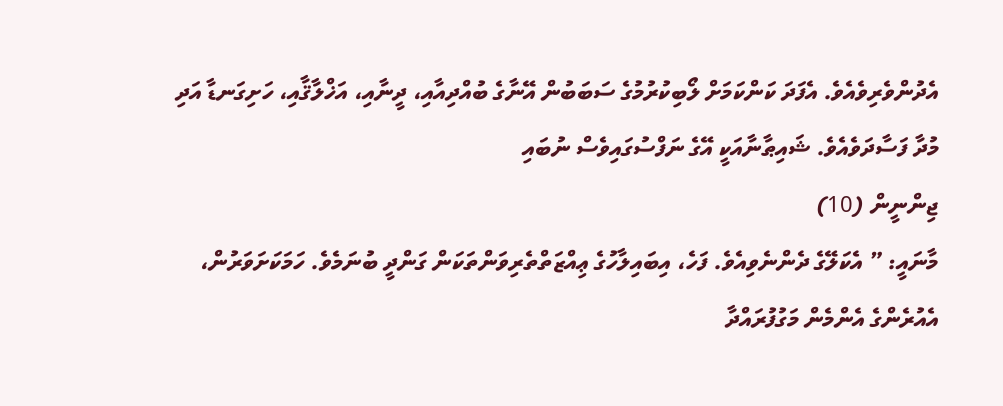އެދުންވެރިވެއެވެ. އެފަދަ ކަންކަމަށް ލޯބިކުރުމުގެ ސަބަބުން އޭނާގެ ބުއްދިއާއި، ދީނާއި، އަޚްލާޤާއި، ހަށިގަނޑާ އަދި މުދާ ފަސާދަވެއެވެ. ޝައިޠާނާއަކީ އޭގެ ނަފްސުގައިވެސް ނުބައި
ޖިންނީން (10)
މާނައީ: ” އެކަލޭގެ ދެންނެވިއެވެ. ފަހެ، އިބައިލާހުގެ ޢިއްޒަތްތެރިވަންތަކަން ގަންދީ ބުނަމެވެ. ހަމަކަށަވަރުން، އެއުރެންގެ އެންމެން މަގުފުރައްދާ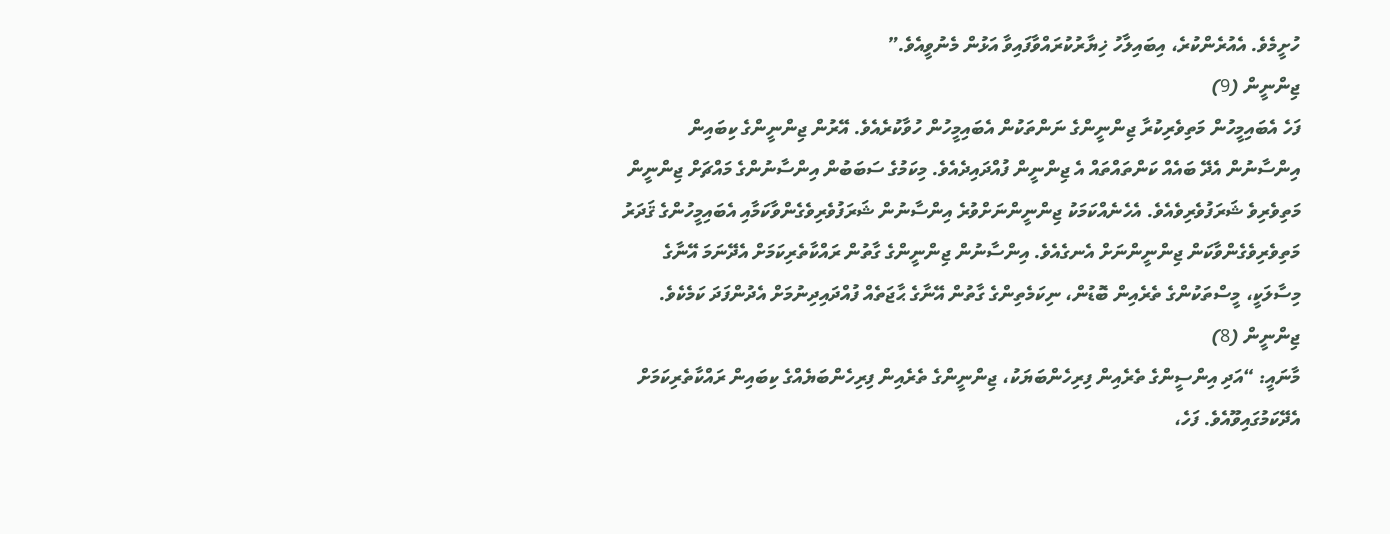ހުށީމެވެ. އެއުރެންކުރެ، އިބައިލާހު ޚިޔާރުކުރައްވާފައިވާ އަޅުން މެނުވީއެވެ.”
ޖިންނީން (9)
ފަހެ އެބައިމީހުން މަތިވެރިކުރާ ޖިންނީންގެ ނަންތަކުން އެބައިމީހުން ހުވާކުރެއެވެ. އޭރުން ޖިންނީންގެ ކިބައިން އިންސާނުން އެދޭ ބައެއް ކަންތައްތައް އެ ޖިންނީން ފުއްދައިދެއެވެ. މިކަމުގެ ސަބަބުން އިންސާނުންގެ މައްޗަށް ޖިންނީން މަތިވެރިވެ ޝަރަފުވެރިވެއެވެ. އެހެނެއްކަމަކު ޖިންނީންނަށްވުރެ އިންސާނުން ޝަރަފުވެރިވެގެންވާކަމާއި އެބައިމީހުންގެ ޤަދަރު މަތިވެރިވެގެންވާކަން ޖިންނީންނަށް އެނގެއެވެ. އިންސާނުން ޖިންނީންގެ ގާތުން ރައްކާތެރިކަމަށް އެދޭނަމަ އޭނާގެ މިސާލަކީ، މީސްތަކުންގެ ތެރެއިން ބޮޑުން، ނިކަމެތިންގެ ގާތުން އޭނާގެ ޙާޖަތެއް ފުއްދައިދިނުމަށް އެދުންފަދަ ކަމެކެވެ.
ޖިންނީން (8)
މާނައީ: “އަދި އިންސީންގެ ތެރެއިން ފިރިހެންބަޔަކު، ޖިންނީންގެ ތެރެއިން ފިރިހެންބަޔެއްގެ ކިބައިން ރައްކާތެރިކަމަށް އެދޭކަމުގައިވޫއެވެ. ފަހެ،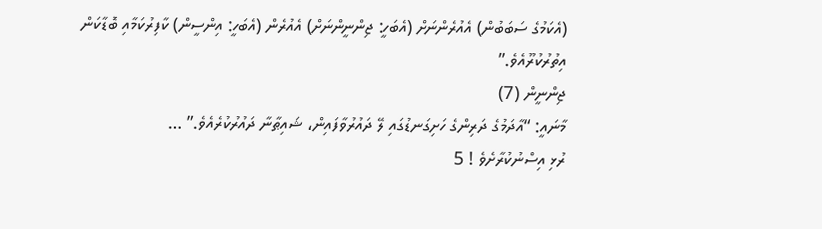(އެކަމުގެ ސަބަބުން) އެއުރެންނަށް (އެބަހީ: ޖިންނީންނަށް) އެއުރެން (އެބަހީ: އިންސީން) ކާފިރުކަމާއި ބޮޑާކަން އިތުރުކުރޫއެވެ.”
ޖިންނީން (7)
މާނައީ: “އާދަމުގެ ދަރިންގެ ހަށިގަނޑުގައި ލޭ ދައުރުވާފައިން، ޝައިޠާނާ ދައުރުކުރެއެވެ.” …
ރުޅި އިސްނުކުރާށެވެ ! 5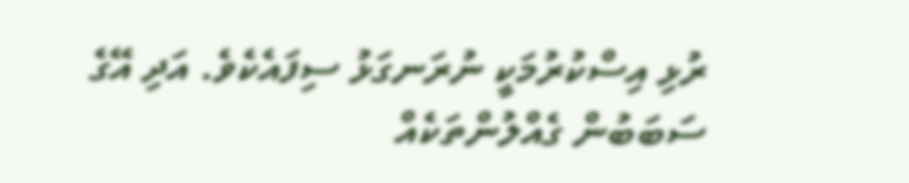ރުޅި އިސްކުރުމަކީ ނުރަނގަޅު ސިފައެކެވެ. އަދި އޭގެ ސަބަބުން ގެއްލުންތަކެއް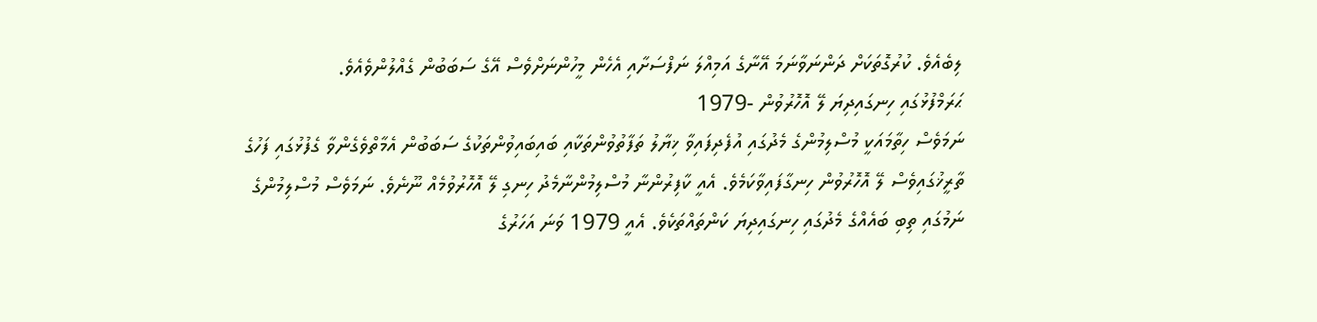ލިބެއެވެ. ކުރުގޮތަކަށް ދަންނަވާނަމަ އޭނާގެ އަމިއްލަ ނަފްސަށާއި އެހެން މީހުންނަށްވެސް އޭގެ ސަބަބުން ގެއްލުންވެއެވެ.
ޙަރަމްފުޅުގައި ހިނގައިދިޔަ ލޭ އޮހޮރުވުން -1979
ނަމަވެސް ހިތާމައަކީ މުސްލިމުންގެ މެދުގައި އުފެދިފައިވާ ޚިޔާލު ތަފާތުވުންތަކާއި ބައިބައިވުންތަކުގެ ސަބަބުން އެމާތްވެގެންވާ ގެފުޅުގައި ފަހުގެ ތާރީޚުގައިވެސް ލޭ އޮހޮރުވުން ހިނގާފައިވާކަމެވެ. އެއީ ކާފިރުންނާ މުސްލިމުންނާމެދު ހިނގި ލޭ އޮހޮރުވުމެއް ނޫނެވެ. ނަމަވެސް މުސްލިމުންގެ ނަމުގައި ތިބި ބައެއްގެ މެދުގައި ހިނގައިދިޔަ ކަންތައްތަކެވެ. އެއީ 1979 ވަނަ އަހަރުގެ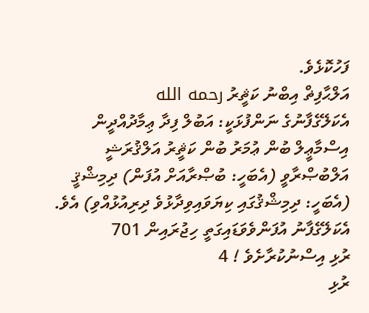ފަހުކޮޅެވެ.
އަލްޙާފިޡް އިބްނު ކަޘީރު رحمه الله
އެކަލޭގެފާނުގެ ނަންފުޅަކީ: އަބުލް ފިދާ ޢިމާދުއްދީން އިސްމާޢީލް ބުން ޢުމަރު ބުން ކަޘީރު އަލްޤުރަޝީ އަލްބުޞްރާވީ (އެބަހީ: ބުޞްރާއަށް އުފަން) ދިމިޝްޤީ (އެބަހީ: ދިމިޝްޤުގައި ކިޔަވައިވިދާޅުވެ ދިރިއުޅުއްވި) އެވެ. އެކަލޭގެފާނު އުފަންވެވަޑައިގަތީ ހިޖުރައިން 701
ރުޅި އިސްނުކުރާށެވެ ! 4
ރުޅި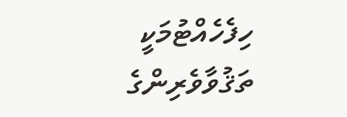ހިފެހެއްޓުމަކީ ތަޤުވާވެރިންގެ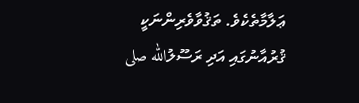ޢަލާމާތެކެވެ. ތަޤުވާވެރިންނަކީ ޤުރުއާނުގައި އަދި ރަސޫލުالله صلى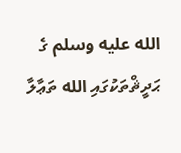الله عليه وسلم ގެ ޙަދީޘްތަކުގައި الله ތަޢާލާ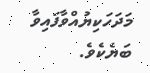މަދަހަކިޔުއްވާފައިވާ ބަޔެކެވެ.